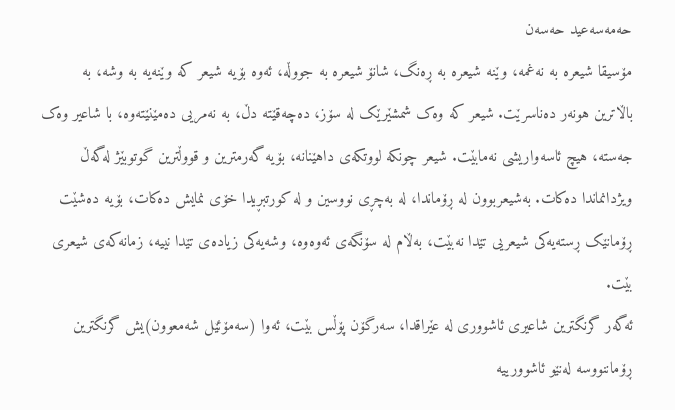حەمەسەعید حەسەن
مۆسیقا شیعرە بە نەغمە، وێنە شیعرە بە ڕەنگ، شانۆ شیعرە بە جووڵە، ئەوە بۆیە شیعر کە وێنەیە بە وشە، بە باڵاترین هونەر دەناسرێت. شیعر کە وەک شمشێرێک لە سۆز، دەچەقێتە دڵ، بە نەمریی دەمێنێتەوە، با شاعیر وەک جەستە، هیچ ئاسەواریشی نەمابێت. شیعر چونکە لووتکەی داهێنانە، بۆیە گەرمترین و قووڵترین گوتوبێژ لەگەڵ ویژدانماندا دەکات. بەشیعربوون لە ڕۆماندا، لە بەچڕی نووسین و لە کورتبڕیدا خۆی نمایش دەکات، بۆیە دەشێت ڕۆمانێک ڕستەیەکی شیعریی تێدا نەبێت، بەڵام لە سۆنگەی ئەوەوە، وشەیەکی زیادەی تێدا نییە، زمانەکەی شیعری بێت.
ئەگەر گرنگترین شاعیری ئاشووری لە عێراقدا، سەرگۆن پۆڵس بێت، ئەوا (سەمۆئێل شەمعوون)یش گرنگترین ڕۆماننووسە لەنێو ئاشوورییە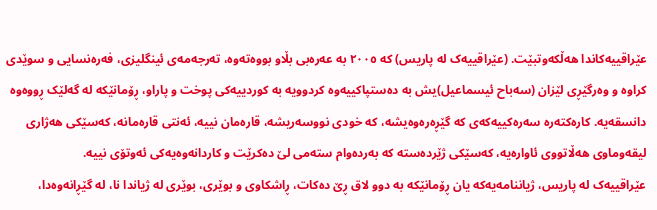عێراقییەکاندا هەڵکەوتبێت. (عێراقییەک لە پاریس) کە ٢٠٠٥ بە عەرەبی بڵاو بووەتەوە، تەرجەمەی ئینگلیزی، فەرەنسایی و سوێدی کراوە و وەرگێڕی لێزان (سەباح ئیسماعیل)یش بە دەستپاکییەوە کردوویە بە کوردییەکی پوخت و پاراو، ڕۆمانێکە لە گەلێک ڕووەوە دانسقەیە. کارەکتەرە سەرەکییەکەی کە گێڕەرەوەیشە، کە خودی نووسەریشە، قارەمان نییە، ئەنتی قارەمانە، کەسێکی هەژاری لیقەوماوی هەڵاتووی ئاوارەیە، کەسێکی ژێردەستە کە بەردەوام ستەمی لێ دەکرێت و کاردانەوەیەکی ئەوتۆی نییە.
عێراقییەک لە پاریس، ژیاننامەیەکە یان ڕۆمانێکە بە دوو لاق ڕێ دەکات، ڕاشکاوی و بوێری، بوێری لە ژیاندا نا، لە گێڕانەوەدا،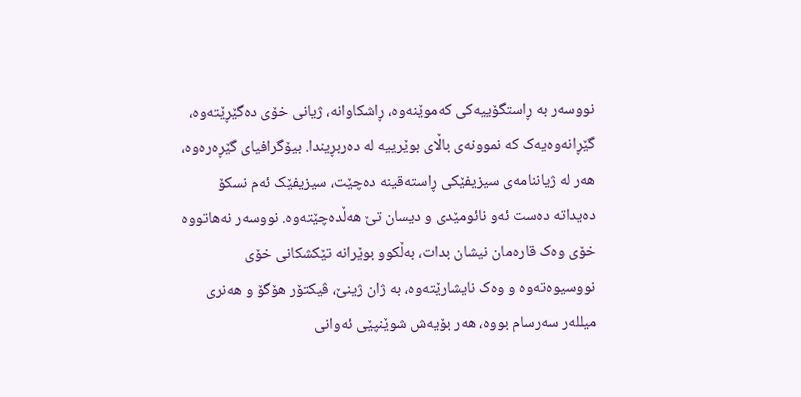نووسەر بە ڕاستگۆییەکی کەموێنەوە، ڕاشکاوانە، ژیانی خۆی دەگێڕێتەوە، گێڕانەوەیەک کە نموونەی باڵای بوێرییە لە دەربڕیندا. بیۆگرافیای گێڕەرەوە، هەر لە ژیاننامەی سیزیفێکی ڕاستەقینە دەچێت، سیزیفێک ئەم نسکۆ دەیداتە دەست ئەو نائومێدی و دیسان تێ هەڵدەچێتەوە. نووسەر نەهاتووە خۆی وەک قارەمان نیشان بدات، بەڵکوو بوێرانە تێکشکانی خۆی نووسیوەتەوە و وەک نایشارێتەوە، بە ژان ژینێ، ڤیکتۆر هۆگۆ و هەنری میللەر سەرسام بووە، هەر بۆیەش شوێنپێی ئەوانی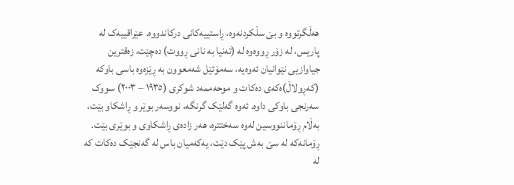هەڵگرتووە و بێ سڵکردنەوە، ڕاستییەکانی درکاندووە. عێراقییەک لە پاریس، لە زۆر ڕووەوە لە (تەنیا بە نانی ڕووت) دەچێت، زەقترین جیاوازیی نێوانیان ئەوەیە، سەمۆئێل شەمعوون بە ڕێزەوە باسی باوکە (کەڕولاڵ)ەکەی دەکات و موحەممەد شوکری (١٩٣٥ – ٢٠٠٣) سووک سەرنجی باوکی داوە. ئەوە گەلێک گرنگە، نووسەر بوێر و ڕاشکاو بێت، بەڵام ڕۆماننووسین لەوە سەختترە، هەر زادەی ڕاشکاوی و بوێری بێت.
ڕۆمانەکە لە سێ بەش پێک دێت، یەکەمیان باس لە گەنجێک دەکات کە لە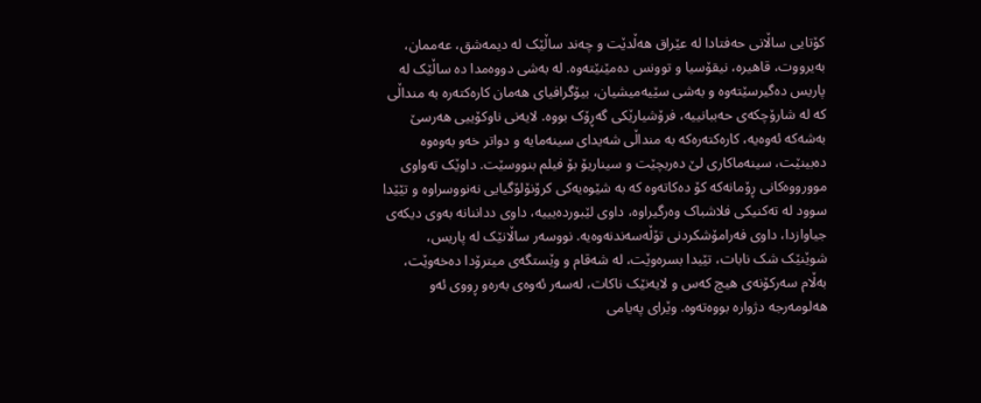کۆتایی ساڵانی حەفتادا لە عێراق هەڵدێت و چەند ساڵێک لە دیمەشق، عەممان، بەیرووت، قاهیرە، نیقۆسیا و توونس دەمێنێتەوە. لە بەشی دووەمدا دە ساڵێک لە پاریس دەگیرسێتەوە و بەشی سێیەمیشیان، بیۆگرافیای هەمان کارەکتەرە بە منداڵی کە لە شارۆچکەی حەببانییە، فرۆشیارێکی گەڕۆک بووە. لایەنی ناوکۆییی هەرسێ بەشەکە ئەوەیە، کارەکتەرەکە بە منداڵی شەیدای سینەمایە و دواتر خەو بەوەوە دەبینێت، سینەماکاری لێ دەربچێت و سیناریۆ بۆ فیلم بنووسێت. داوێک تەواوی موورووەکانی ڕۆمانەکە کۆ دەکاتەوە کە بە شێوەیەکی کرۆنۆلۆگیایی نەنووسراوە و تێێدا سوود لە تەکنیکی فلاشباک وەرگیراوە، داوی لێبوردەیییە، داوی دداننانە بەوی دیکەی جیاوازدا، داوی فەرامۆشکردنی تۆڵەسەندنەوەیە. نووسەر ساڵانێک لە پاریس، شوێنێک شک نابات، تێیدا بسرەوێت، لە شەقام و وێستگەی میترۆدا دەخەوێت، بەڵام سەرکۆنەی هیچ کەس و لایەنێک ناکات، لەسەر ئەوەی بەرەو ڕووی ئەو هەلومەرجە دژوارە بووەتەوە. وێرای پەیامی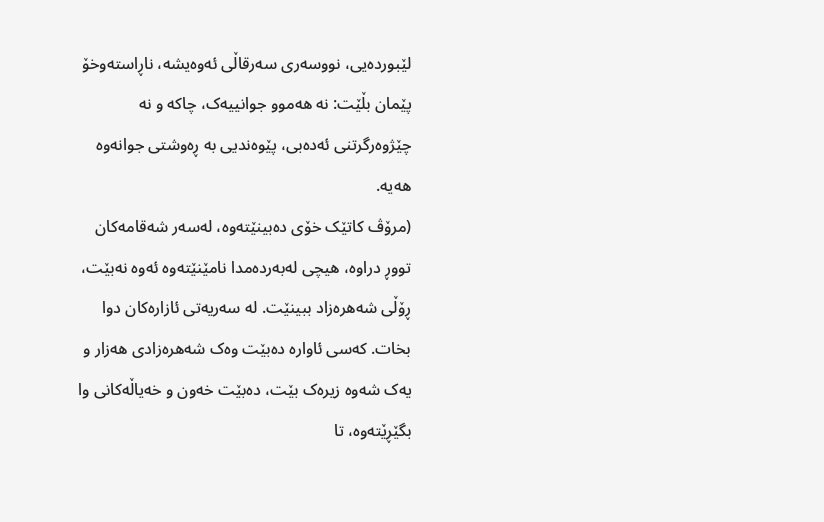لێبوردەیی، نووسەری سەرقاڵی ئەوەیشە، ناڕاستەوخۆ پێمان بڵێت: نە هەموو جوانییەک، چاکە و نە چێژوەرگرتنی ئەدەبی، پێوەندیی بە ڕەوشتی جوانەوە هەیە.
(مرۆڤ کاتێک خۆی دەبینێتەوە، لەسەر شەقامەکان تووڕ دراوە، هیچی لەبەردەمدا نامێنێتەوە ئەوە نەبێت، ڕۆڵی شەهرەزاد ببینێت. لە سەریەتی ئازارەکان دوا بخات. کەسی ئاوارە دەبێت وەک شەهرەزادی هەزار و یەک شەوە زیرەک بێت، دەبێت خەون و خەیاڵەکانی وا بگێڕێتەوە، تا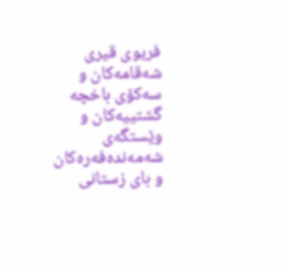فریوی قیری شەقامەکان و سەکۆی باخچە گشتییەکان و وێستگەی شەمەندەفەرەکان و بای زستانی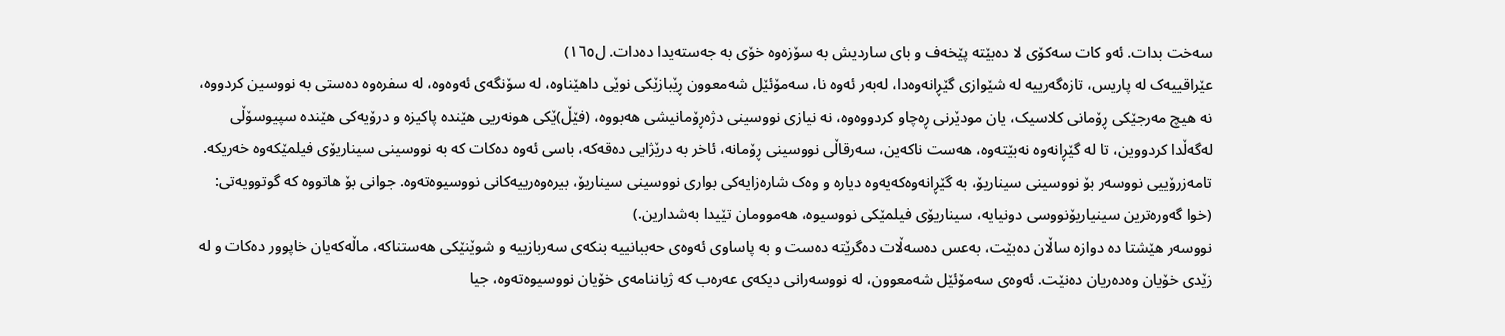سەخت بدات. ئەو کات سەکۆی لا دەبێتە پێخەف و بای ساردیش بە سۆزەوە خۆی بە جەستەیدا دەدات. ل١٦٥)
عێراقییەک لە پاریس، تازەگەرییە لە شێوازی گێڕانەوەدا، لەبەر ئەوە نا، سەمۆئێل شەمعوون ڕێبازێکی نوێی داهێناوە، لە سۆنگەی ئەوەوە، لە سفرەوە دەستی بە نووسین کردووە، نە هیچ مەرجێکی ڕۆمانی کلاسیک، یان مودێرنی ڕەچاو کردووەوە، نە نیازی نووسینی دژەڕۆمانیشی هەبووە، (فێڵ)ێکی هونەریی هێندە پاکیزە و درۆیەکی هێندە سپیوسۆڵی لەگەڵدا کردووین، تا لە گێڕانەوە نەبێتەوە، هەست ناکەین، سەرقاڵی نووسینی ڕۆمانە، ئاخر بە درێژایی دەقەکە، باسی ئەوە دەکات کە بە نووسینی سیناریۆی فیلمێکەوە خەریکە. تامەزرۆییی نووسەر بۆ نووسینی سیناریۆ، بە گێڕانەوەکەیەوە دیارە و وەک شارەزایەکی بواری نووسینی سیناریۆ، بیرەوەرییەکانی نووسیوەتەوە. جوانی بۆ هاتووە کە گوتوویەتی: (خوا گەورەترین سینیاریۆنووسی دونیایە، سیناریۆی فیلمێکی نووسیوە، هەموومان تێیدا بەشدارین.)
نووسەر هێشتا دە دوازە ساڵان دەبێت، بەعس دەسەڵات دەگرێتە دەست و بە پاساوی ئەوەی حەببانییە بنکەی سەربازییە و شوێنێکی هەستناکە، ماڵەکەیان خاپوور دەکات و لە زێدی خۆیان وەدەریان دەنێت. ئەوەی سەمۆئێل شەمعوون، لە نووسەرانی دیکەی عەرەب کە ژیاننامەی خۆیان نووسیوەتەوە، جیا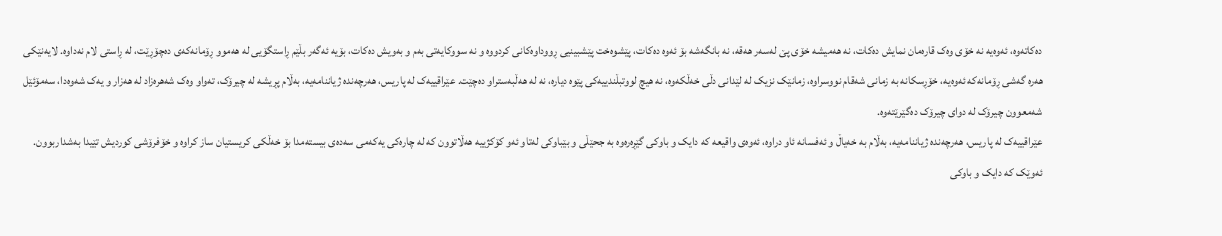دەکاتەوە، ئەوەیە نە خۆی وەک قارەمان نمایش دەکات، نە هەمیشە خۆی پێ لەسەر هەقە، نە بانگەشە بۆ ئەوە دەکات، پێشوەخت پێشبینیی ڕووداوەکانی کردووە و نە سووکایەتی بەم و بەویش دەکات، بۆیە ئەگەر بڵێم ڕاستگۆیی لە هەموو ڕۆمانەکەی دەچۆڕێت، لە ڕاستی لام نەداوە. لایەنێکی هەرە گەشی ڕۆمانەکە ئەوەیە، خۆڕسکانە بە زمانی شەقام نووسراوە، زمانێک نزیک لە لێدانی دڵی خەڵکەوە، نە هیچ لووتبڵندییەکی پێوە دیارە، نە لە هەڵبەستراو دەچێت. عێراقییەک لە پاریس، هەرچەندە ژیاننامەیە، بەڵام پڕیشە لە چیرۆک، تەواو وەک شەهرەزاد لە هەزار و یەک شەوەدا، سەمۆئێل شەمعوون چیرۆک لە دوای چیرۆک دەگێرێتەوە.
عێراقییەک لە پاریس، هەرچەندە ژیاننامەیە، بەڵام بە خەیاڵ و ئەفسانە ئاو دراوە، ئەوەی واقیعە کە دایک و باوکی گێڕەرەوە بە جحێڵی و بێباوکی لەتاو ئەو کۆکژییە هەڵاتوون کە لە چارەکی یەکەمی سەدەی بیستەمدا بۆ خەڵکی کریستیان ساز کراوە و خۆفرۆشی کوردیش تێیدا بەشداربوون. ئەوێک کە دایک و باوکی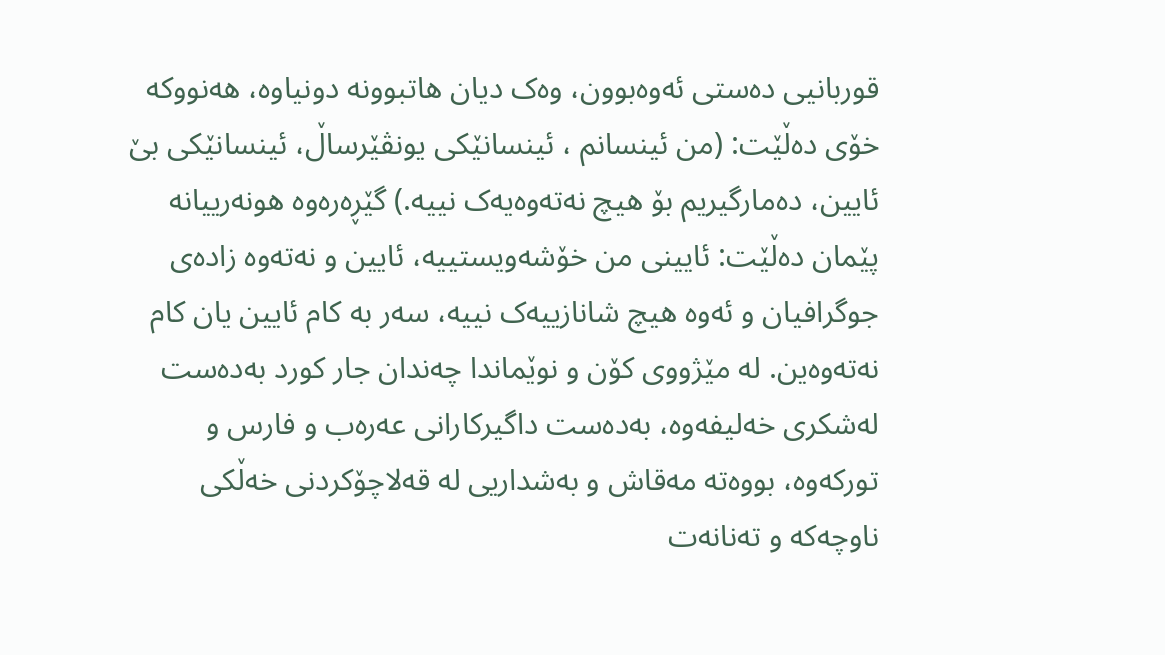قوربانیی دەستی ئەوەبوون، وەک دیان هاتبوونە دونیاوە، هەنووکە خۆی دەڵێت: (من ئینسانم ، ئینسانێکی یونڤێرساڵ، ئینسانێکی بێ ئایین، دەمارگیریم بۆ هیچ نەتەوەیەک نییە.) گێڕەرەوە هونەرییانە پێمان دەڵێت: ئایینی من خۆشەویستییە، ئایین و نەتەوە زادەی جوگرافیان و ئەوە هیچ شانازییەک نییە، سەر بە کام ئایین یان کام نەتەوەین. لە مێژووی کۆن و نوێماندا چەندان جار کورد بەدەست لەشکری خەلیفەوە، بەدەست داگیرکارانی عەرەب و فارس و تورکەوە، بووەتە مەقاش و بەشداریی لە قەلاچۆکردنی خەڵکی ناوچەکە و تەنانەت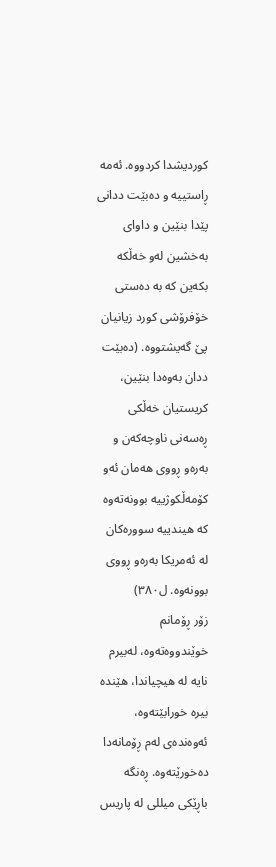کوردیشدا کردووە. ئەمە ڕاستییە و دەبێت ددانی پێدا بنێین و داوای بەخشین لەو خەڵکە بکەین کە بە دەستی خۆفرۆشی کورد زیانیان پێ گەیشتووە. (دەبێت ددان بەوەدا بنێین، کریستیان خەڵکی ڕەسەنی ناوچەکەن و بەرەو ڕووی هەمان ئەو کۆمەڵکوژییە بوونەتەوە کە هیندییە سوورەکان لە ئەمریکا بەرەو ڕووی بوونەوە. ل٣٨٠)
زۆر ڕۆمانم خوێندووەتەوە، لەبیرم نایە لە هیچیاندا، هێندە بیرە خورابێتەوە، ئەوەندەی لەم ڕۆمانەدا دەخورێتەوە. ڕەنگە باڕێکی میللی لە پاریس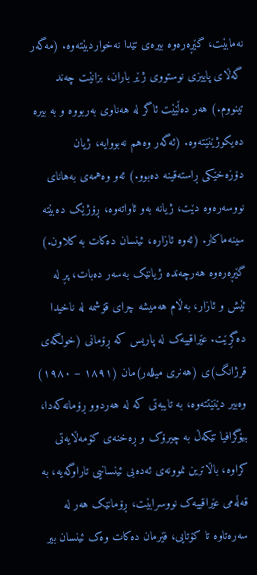نەمابێت، گێڕەرەوە بیرەی تێدا نەخواردبێتەوە. (مەگەر گەڵای پاییزی نوستووی ژێر باران، بزانێت چەند تینووم.) هەر دەڵێێت ئاگر لە هەناوی بەربووە و بە بیرە دەیکوژێنێتەوە. (ئەگەر وەهم نەبووایە، ژیان دۆزەخێکی ڕاستەقینە دەبوو.) ئەو وەهمەی بەهانای نووسەرەوە دێت، ژیانە بەو ئاواتەوە، ڕۆژێک دەبێتە سینەماکار. (ئەوە ئازارە، ئینسان دەکات بە کلاون.) گێڕەرەوە هەرچەندە ژیانێک بەسەر دەبات، پڕ لە ئێش و ئازار، بەڵام هەمیشە چرای قۆشمە لە ناخیدا دەگڕێت. عێراقییەک لە پاریس کە ڕۆمانی (خولگەی قرژانگ)ی (هەنری میللەر)مان (١٨٩١ – ١٩٨٠) وەبیر دێنێتتەوە، بە تایبەتی کە لە هەردوو ڕۆمانەکەدا، بیۆگرافیا تێکەڵ بە چیرۆک و ڕەخنەی کۆمەڵایەتی کراوە، باڵاترین نموونەی ئەدەبی ئینسانیی تاراوگەیە، بە قەڵەمی عێراقییەک نووسرابێت، ڕۆمانێک هەر لە سەرەتاوە تا کۆتایی، فێرمان دەکات وەک ئینسان بیر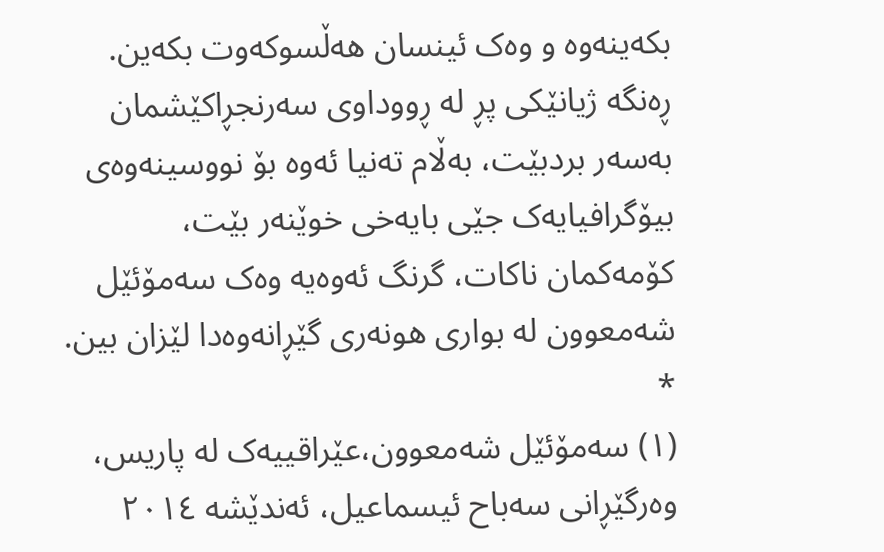بکەینەوە و وەک ئینسان هەڵسوکەوت بکەین. ڕەنگە ژیانێکی پڕ لە ڕووداوی سەرنجڕاکێشمان بەسەر بردبێت، بەڵام تەنیا ئەوە بۆ نووسینەوەی بیۆگرافیایەک جێی بایەخی خوێنەر بێت، کۆمەکمان ناکات، گرنگ ئەوەیە وەک سەمۆئێل شەمعوون لە بواری هونەری گێڕانەوەدا لێزان بین.
*
(١) سەمۆئێل شەمعوون،عێراقییەک لە پاریس، وەرگێڕانی سەباح ئیسماعیل، ئەندێشە ٢٠١٤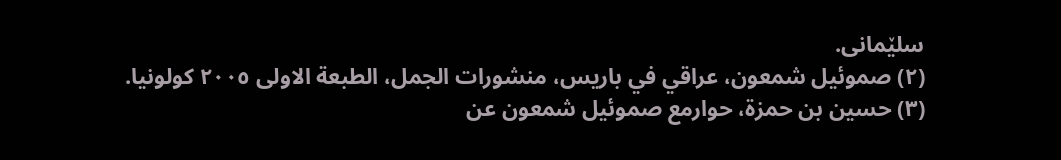سلێمانی.
(٢) صموئیل شمعون، عراقي في باریس، منشورات الجمل، الطبعة الاولی ٢٠٠٥ کولونیا.
(٣) حسين بن حمزة، حوارمع صموئيل شمعون عن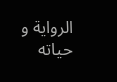الرواية و حياته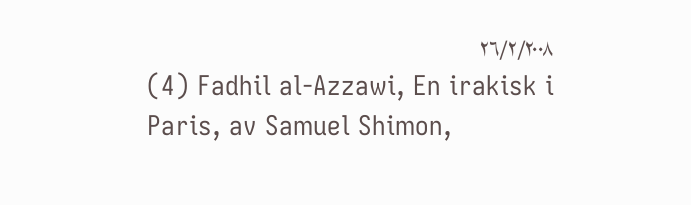٢٦/٢/٢٠٠٨
(4) Fadhil al-Azzawi, En irakisk i Paris, av Samuel Shimon,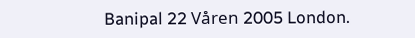Banipal 22 Våren 2005 London.